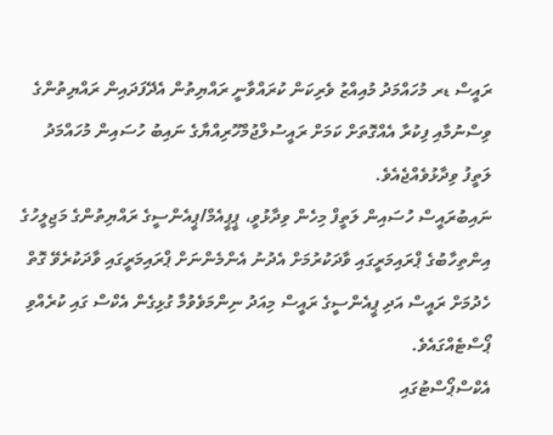ރައީސް ޑރ މުހައްމަދު މުއިއްޒު ވެރިކަން ކުރައްވާނީ ރައްޔިތުން އެދޭފަދައިން ރައްޔިތުންގެ ވިސްނުމާއި ފިކުރާ އެއްގޮތަށް ކަމަށް ރައީސުލްޖުމްހޫރިއްޔާގެ ނައިބު ހުސައިން މުހައްމަދު ލަތީފު ވިދާޅުވެއްޖެއެވެ.
ނައިބުރައީސް ހުސައިން ލަތީފް މިހެން ވިދާޅުވީ، ޕީޕީއެމް/ޕީއެންސީގެ ރައްޔިތުންގެ މަޖިލީހުގެ އިންތިހާބުގެ ޕްރައިމަރީގައި ވާދަކުރުމަށް އެދުނު އެންމެންނަށް ޕްރައިމަރީގައި ވާދަކުރެވޭ ގޮތް ހެދުމަށް ރައީސް އަދި ޕީއެންސީގެ ރައީސް މިއަދު ނިންމަވެވުމާ ގުޅިގެން އެކްސް ގައި ކުރެއްވި ޕޯސްޓެއްގައެވެ.
އެކްސްޕޯސްޓުގައި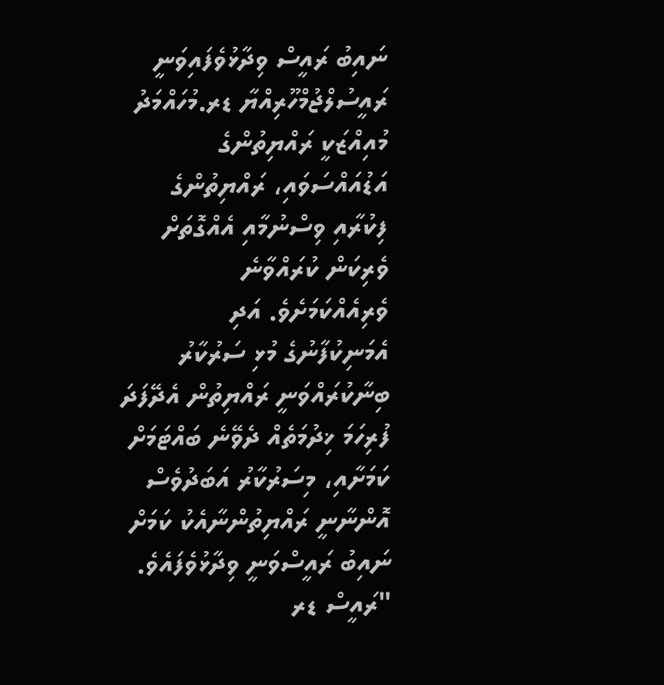ނައިބު ރައީސް ވިދާޅުވެފައިވަނީ ރައީސުލްޖުމްހޫރިއްޔާ ޑރ.މުހައްމަދު މުއިއްޒަކީ ރައްޔިތުންގެ އަޑުއައްސަވައި، ރައްޔިތުންގެ ފިކުރާއި ވިސްނުމާއި އެއްގޮތަށް ވެރިކަން ކުރައްވާނެ ވެރިއެއްކަމަށެވެ. އަދި އެމަނިކުފާނުގެ މުޅި ސަރުކާރު ބިނާކުރައްވަނީ ރައްޔިތުން އެދޭފަދަ ފުރިހަމަ ޚިދުމަތެއް ދެވޭނެ ބައްޓަމަށް ކަމަށާއި، މިސަރުކާރު އަބަދުވެސް އޮންނާނީ ރައްޔިތުންނާއެކު ކަމަށް ނައިބު ރައީސްވަނީ ވިދާޅުވެފައެވެ.
"ރައީސް ޑރ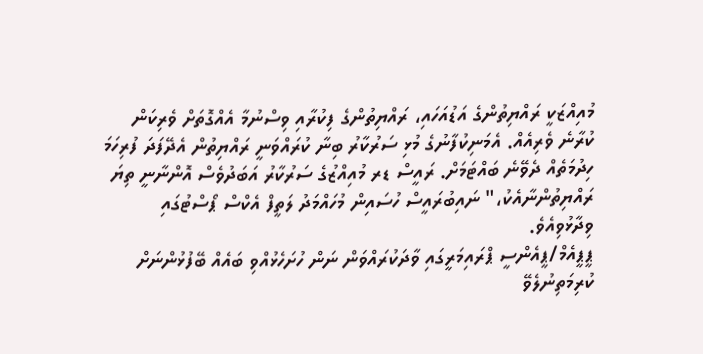މުއިއްޒަކީ ރައްޔިތުންގެ އަޑުއަހައި، ރައްޔިތުންގެ ފިކުރާއި ވިސްނުމާ އެއްގޮތަށް ވެރިކަން ކުރާނެ ވެރިއެއް. އެމަނިކުފާނުގެ މުޅި ސަރުކާރު ބިނާ ކުރައްވަނީ ރައްޔިތުން އެދޭފަދަ ފުރިހަމަ ހިދުމަތެއް ދެވޭނެ ބައްޓަމަށް. ރައީސް ޑރ މުއިއްޒުގެ ސަރުކާރު އަބަދުވެސް އޮންނާނީ ތިޔަ ރައްޔިތުންނާއެކު،" ނައިބުރައީސް ހުސައިން މުހައްމަދު ލަތީފް އެކްސް ޕޯސްޓުގައި ވިދާޅުވިއެވެ.
ޕީޕީއެމް/ޕީއެންސީ ޕްރައިމަރީގައި ވާދަކުރައްވަން ނަން ހުށަހެޅުއްވި ބައެއް ބޭފުޅުންނަށް ކުރިމަތިނުލެވޭ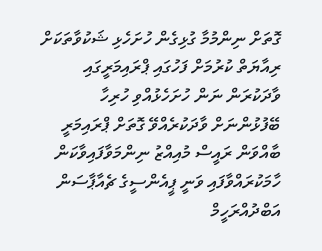ގޮތަށް ނިންމުމާ ގުޅިގެން ހުށަހެޅި ޝަކުވާތަކަށް ރިއާޔަތް ކުރުމަށް ފަހުގައި ޕްރައިމަރީގައި ވާދަކުރަން ނަން ހުށަހެޅުއްވި ހުރިހާ ބޭފުޅުންނަށް ވާދަކުރެއްވޭ ގޮތަށް ޕްރައިމަރީ ބާއްވަން ރައީސް މުއިއްޒު ނިންމަވާފައިވާކަން ހާމަކުރައްވާފައި ވަނީ ޕީއެންސީގެ ޗެއާޕާސަން އަބްދުއްރަހީމް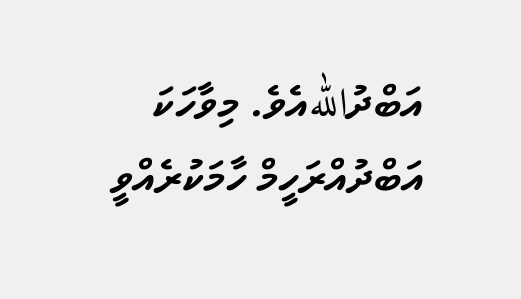އަބްދުاللهއެވެ. މިވާހަކަ އަބްދުއްރަހީމް ހާމަކުރެއްވީ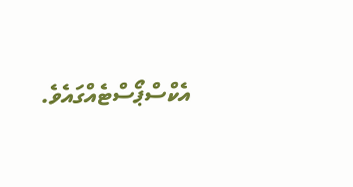އެކްސްޕޯސްޓެއްގައެވެ.